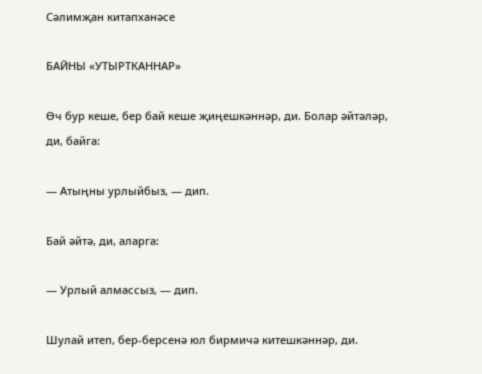Сәлимҗан китапханәсе

БАЙНЫ «УТЫРТКАННАР»

Өч бур кеше, бер бай кеше җиңешкәннәр, ди. Болар әйтәләр, ди, байга:

— Атыңны урлыйбыз, — дип.

Бай әйтә, ди, аларга:

— Урлый алмассыз, — дип.

Шулай итеп, бер-берсенә юл бирмичә китешкәннәр, ди.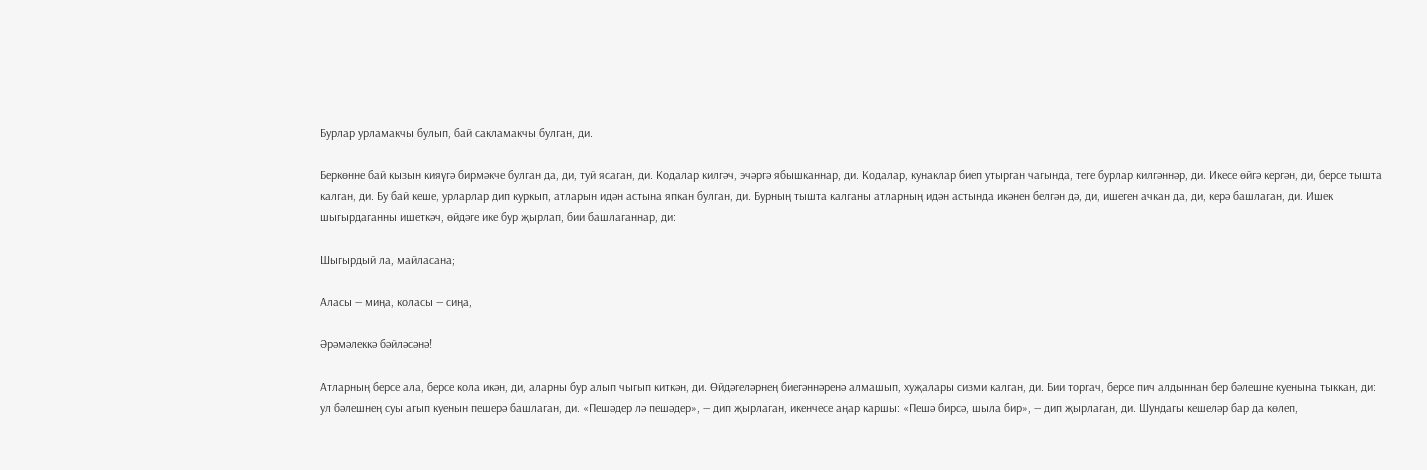Бурлар урламакчы булып, бай сакламакчы булган, ди.

Беркөнне бай кызын кияүгә бирмәкче булган да, ди, туй ясаган, ди. Кодалар килгәч, эчәргә ябышканнар, ди. Кодалар, кунаклар биеп утырган чагында, теге бурлар килгәннәр, ди. Икесе өйгә кергән, ди, берсе тышта калган, ди. Бу бай кеше, урларлар дип куркып, атларын идән астына япкан булган, ди. Бурның тышта калганы атларның идән астында икәнен белгән дә, ди, ишеген ачкан да, ди, керә башлаган, ди. Ишек шыгырдаганны ишеткәч, өйдәге ике бур җырлап, бии башлаганнар, ди:

Шыгырдый ла, майласана;

Аласы — миңа, коласы — сиңа,

Әрәмәлеккә бәйләсәнә!

Атларның берсе ала, берсе кола икән, ди, аларны бур алып чыгып киткән, ди. Өйдәгеләрнең биегәннәренә алмашып, хуҗалары сизми калган, ди. Бии торгач, берсе пич алдыннан бер бәлешне куенына тыккан, ди: ул бәлешнең суы агып куенын пешерә башлаган, ди. «Пешәдер лә пешәдер», — дип җырлаган, икенчесе аңар каршы: «Пешә бирсә, шыла бир», — дип җырлаган, ди. Шундагы кешеләр бар да көлеп,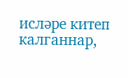исләре китеп калганнар,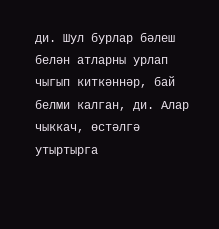ди. Шул бурлар бәлеш белән атларны урлап чыгып киткәннәр, бай белми калган, ди. Алар чыккач, өстәлгә утыртырга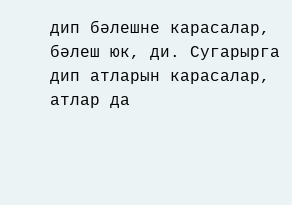дип бәлешне карасалар, бәлеш юк, ди. Сугарырга дип атларын карасалар, атлар да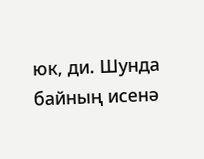юк, ди. Шунда байның исенә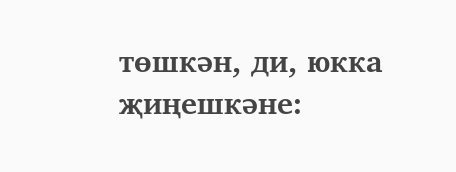төшкән, ди, юкка җиңешкәне: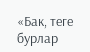«Бак, теге бурлар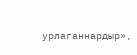урлаганнардыр»,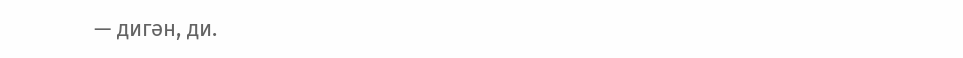— дигән, ди.